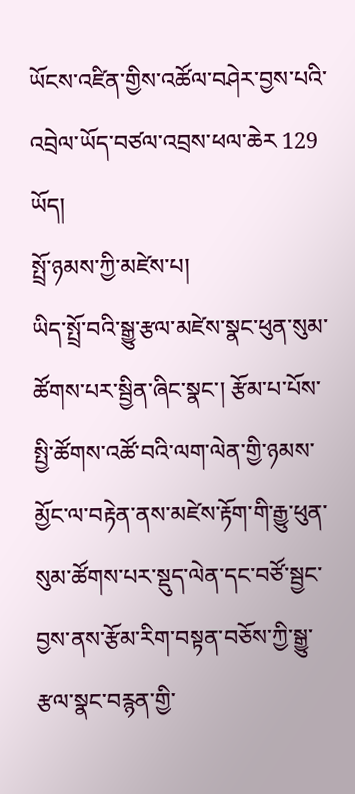ཡོངས་འཛིན་གྱིས་འཚོལ་བཤེར་བྱས་པའི་འབྲེལ་ཡོད་བཙལ་འབྲས་ཕལ་ཆེར 129 ཡོད།
སྤྲོ་ཉམས་ཀྱི་མཛེས་པ།
ཡིད་སྤྲོ་བའི་སྒྱུ་རྩལ་མཛེས་སྣང་ཕུན་སུམ་ཚོགས་པར་སྦྱིན་ཞིང་སྣང་། རྩོམ་པ་པོས་སྤྱི་ཚོགས་འཚོ་བའི་ལག་ལེན་གྱི་ཉམས་མྱོང་ལ་བརྟེན་ནས་མཛེས་རྟོག་གི་རྒྱུ་ཕུན་སུམ་ཚོགས་པར་སྡུད་ལེན་དང་བཙོ་སྦྱང་བྱས་ནས་རྩོམ་རིག་བསྟན་བཅོས་ཀྱི་སྒྱུ་རྩལ་སྣང་བརྙན་གྱི་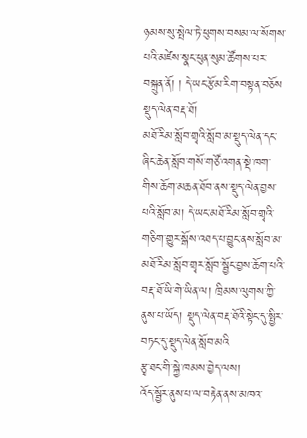ཉམས་སུ་སྤེལ་ཏེ་ཕུགས་བསམ་ལ་སོགས་པའི་མཛེས་སྣང་ཕུན་སུམ་ཚོགས་པར་བསྐྲུན་ནོ། ། དེ་ཡང་རྩོམ་རིག་བསྟན་བཅོས
སྡུད་ལེན་བརྡ་ཐོ།
མཐོ་རིམ་སློབ་གྲྭའི་སློབ་མ་སྡུད་ལེན་དང་ཞིང་ཆེན་སློབ་གསོ་གཙོ་འགན་སྡེ་ཁག་གིས་ཆོག་མཆན་ཐོབ་ནས་སྡུད་ལེན་བྱས་པའི་སློབ་མ། དེ་ཡང་མཐོ་རིམ་སློབ་གྲྭའི་གཅིག་གྱུར་སྒོས་འཐད་པ་བྱུང་ནས་སློབ་མ་མཐོ་རིམ་སློབ་གྲྭར་སློབ་སྦྱོང་བྱས་ཆོག་པའི་བརྡ་ཐོ་ཡི་གེ་ཡིན་ལ། ཁྲིམས་ལུགས་ཀྱི་ནུས་པ་ཡོད། སྡུད་ལེན་བརྡ་ཐོའི་སྟེང་དུ་སྤྱིར་བཏང་དུ་སྡུད་ལེན་སློབ་མའི
རྩྭ་ཐང་གི་སྐྱེ་ཁམས་བྱེད་ལས།
འོད་སྦྱོར་ནུས་པ་ལ་བརྟེན་ནས་མཁའ་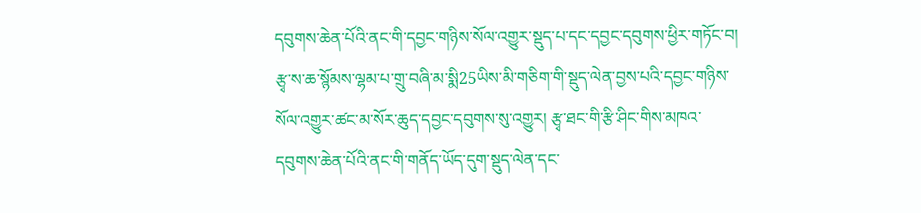དབུགས་ཆེན་པོའི་ནང་གི་དབྱང་གཉིས་སོལ་འགྱུར་སྡུད་པ་དང་དབྱང་དབུགས་ཕྱིར་གཏོང་བ། རྩྭ་ས་ཆ་སྙོམས་ལྷམ་པ་གྲུ་བཞི་མ་སྨི25ཡིས་མི་གཅིག་གི་སྡུད་ལེན་བྱས་པའི་དབྱང་གཉིས་སོལ་འགྱུར་ཚང་མ་སོར་ཆུད་དབྱང་དབུགས་སུ་འགྱུར། རྩྭ་ཐང་གི་རྩི་ཤིང་གིས་མཁའ་དབུགས་ཆེན་པོའི་ནང་གི་གནོད་ཡོད་དུག་སྡུད་ལེན་དང་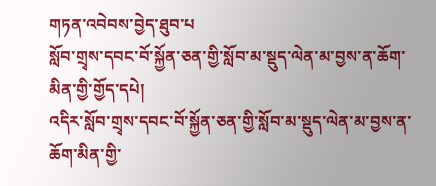གཏན་འབེབས་བྱེད་ཐུབ་པ
སློབ་གྲྭས་དབང་བོ་སྐྱོན་ཅན་གྱི་སློབ་མ་སྡུད་ལེན་མ་བྱས་ན་ཆོག་མིན་གྱི་གྱོད་དཔེ།
འདིར་སློབ་གྲྭས་དབང་བོ་སྐྱོན་ཅན་གྱི་སློབ་མ་སྡུད་ལེན་མ་བྱས་ན་ཆོག་མིན་གྱི་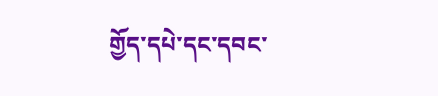གྱོད་དཔེ་དང་དབང་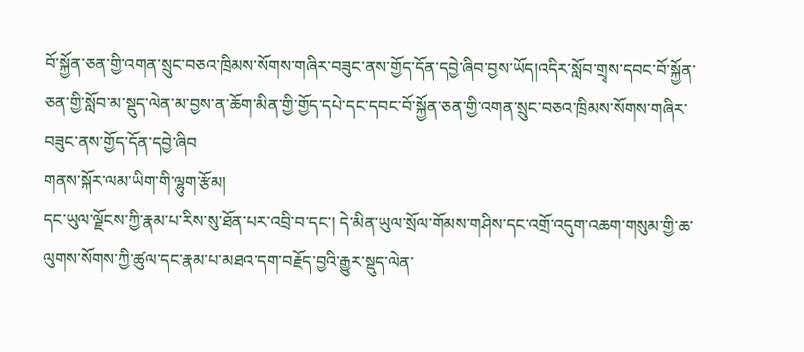བོ་སྐྱོན་ཅན་གྱི་འགན་སྲུང་བཅའ་ཁྲིམས་སོགས་གཞིར་བཟུང་ནས་གྱོད་དོན་དབྱེ་ཞིབ་བྱས་ཡོད།འདིར་སློབ་གྲྭས་དབང་བོ་སྐྱོན་ཅན་གྱི་སློབ་མ་སྡུད་ལེན་མ་བྱས་ན་ཆོག་མིན་གྱི་གྱོད་དཔེ་དང་དབང་བོ་སྐྱོན་ཅན་གྱི་འགན་སྲུང་བཅའ་ཁྲིམས་སོགས་གཞིར་བཟུང་ནས་གྱོད་དོན་དབྱེ་ཞིབ
གནས་སྐོར་ལམ་ཡིག་གི་ལྷུག་རྩོམ།
དང་ཡུལ་ལྗོངས་ཀྱི་རྣམ་པ་རིས་སུ་ཐོན་པར་འབྲི་བ་དང་། དེ་མིན་ཡུལ་སྲོལ་གོམས་གཤིས་དང་འགྲོ་འདུག་འཆག་གསུམ་གྱི་ཆ་ལུགས་སོགས་ཀྱི་ཚུལ་དང་རྣམ་པ་མཐའ་དག་བརྗོད་བྱའི་རྒྱུར་སྡུད་ལེན་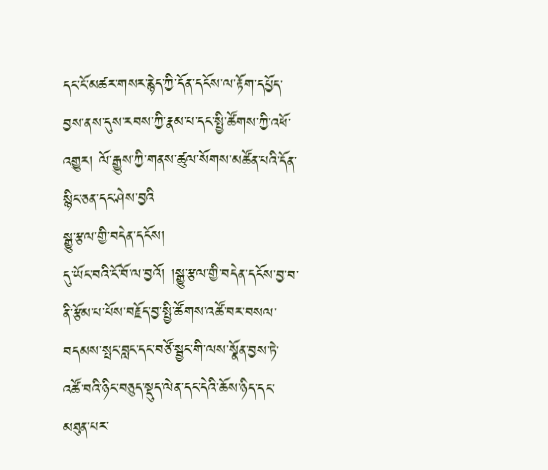དང་ངོ་མཚར་གསར་རྙེད་ཀྱི་དོན་དངོས་ལ་རྟོག་དཔྱོད་བྱས་ནས་དུས་རབས་ཀྱི་རྣམ་པ་དང་སྤྱི་ཚོགས་ཀྱི་འཕོ་འགྱུར། ལོ་རྒྱུས་ཀྱི་གནས་ཚུལ་སོགས་མཚོན་པའི་དོན་སྙིང་ཅན་དང་ཤེས་བྱའི
སྒྱུ་རྩལ་གྱི་བདེན་དངོས།
དུ་ཡོང་བའི་ངོ་བོ་ལ་བྱའོ། །སྒྱུ་རྩལ་གྱི་བདེན་དངོས་བྱ་བ་ནི་རྩོམ་པ་པོས་བརྗོད་བྱ་སྤྱི་ཚོགས་འཚོ་བར་བསལ་བདམས་སྤང་བླང་དང་བཙོ་སྦྱང་གི་ལས་སྣོན་བྱས་ཏེ་འཚོ་བའི་ཉིང་བཅུད་སྡུད་ལེན་དང་དེའི་ཆོས་ཉིད་དང་མཐུན་པར་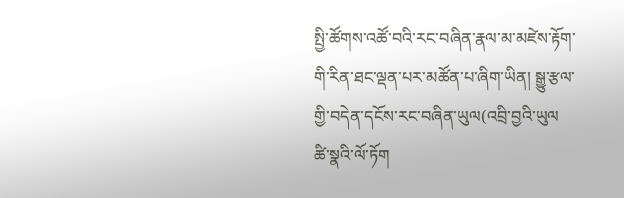སྤྱི་ཚོགས་འཚོ་བའི་རང་བཞིན་རྣལ་མ་མཛེས་རྟོག་གི་རིན་ཐང་ལྡན་པར་མཚོན་པ་ཞིག་ཡིན། སྒྱུ་རྩལ་གྱི་བདེན་དངོས་རང་བཞིན་ཡུལ(འབྲི་བྱའི་ཡུལ
ཚི་སྣའི་ལོ་ཏོག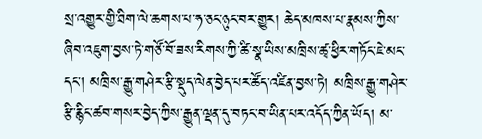སྲ་འགྱུར་གྱི་ཐིག་ལེ་ཆགས་པ་ཧ་ཅང་ཉུང་བར་གྱུར། ཆེད་མཁས་པ་རྣམས་ཀྱིས་ཞིབ་འཇུག་བྱས་ཏེ་གཙོ་བོ་ཟས་རིགས་ཀྱི་ཚི་སྣ་ཡིས་མཁྲིས་ཚྭ་ཕྱིར་གཏོང་ཇེ་མང་དང་། མཁྲིས་རྒྱུ་གཤེར་རྩི་སྡུད་ལེན་བྱེད་པར་ཚོད་འཛིན་བྱས་ཏེ། མཁྲིས་རྒྱུ་གཤེར་རྩི་རྙིང་ཚབ་གསར་བྱེད་ཀྱིས་རྒྱུན་ལྡན་དུ་བཏང་བ་ཡིན་པར་འདོད་ཀྱིན་ཡོད། མ་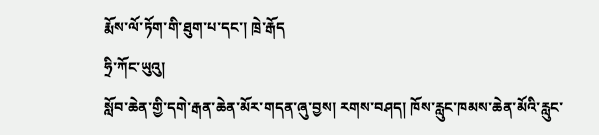རྨོས་ལོ་ཏོག་གི་ཐུག་པ་དང་། ཁྲེ་རྒོད
ཧྲི་ཀོང་ཡུའུ།
སློབ་ཆེན་གྱི་དགེ་རྒན་ཆེན་མོར་གདན་ཞུ་བྱས། རགས་བཤད། ཁོས་རླུང་ཁམས་ཆེན་མོའི་རླུང་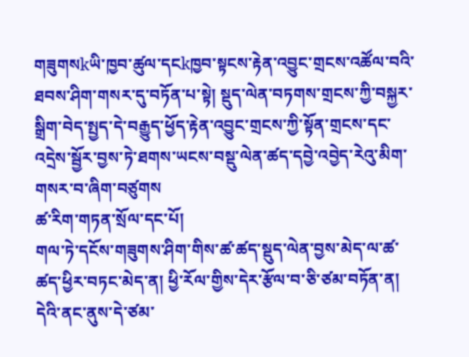གཟུགསkཡི་ཁྱབ་ཚུལ་དངkཁྱབ་སྟངས་རྟེན་འབྱུང་གྲངས་འཚོལ་བའི་ཐབས་ཤིག་གསར་དུ་བཏོན་པ་སྟེ། སྡུད་ལེན་བཏགས་གྲངས་ཀྱི་བསྐྱར་སྒྲིག་བེད་སྤྱད་དེ་བརྒྱུད་ཕྱོད་རྟེན་འབྱུང་གྲངས་ཀྱི་སྟོན་གྲངས་དང་འདྲེས་སྦྱོར་བྱས་ཏེ་ཐགས་ཡངས་བསྡུ་ལེན་ཚད་དབྱེ་འབྱེད་རེའུ་མིག་གསར་བ་ཞིག་བཙུགས
ཚ་རིག་གཏན་སྲོལ་དང་པོ།
གལ་ཏེ་དངོས་གཟུགས་ཤིག་གིས་ཚ་ཚད་སྡུད་ལེན་བྱས་མེད་ལ་ཚ་ཚད་ཕྱིར་བཏང་མེད་ན། ཕྱི་རོལ་གྱིས་དེར་རྩོལ་བ་ཅི་ཙམ་བཏོན་ན། དེའི་ནང་ནུས་དེ་ཙམ་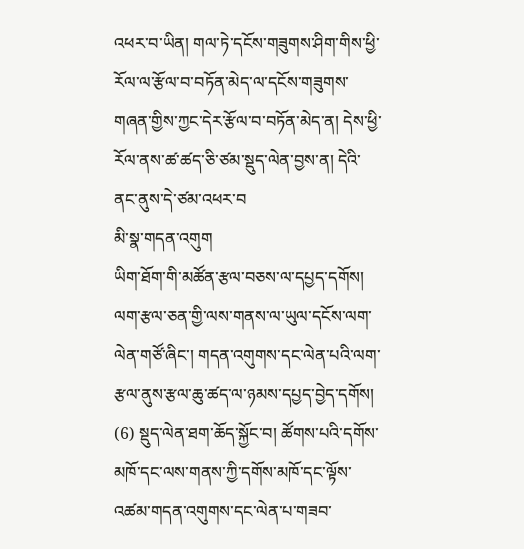འཕར་བ་ཡིན། གལ་ཏེ་དངོས་གཟུགས་ཤིག་གིས་ཕྱི་རོལ་ལ་རྩོལ་བ་བཏོན་མེད་ལ་དངོས་གཟུགས་གཞན་གྱིས་ཀྱང་དེར་རྩོལ་བ་བཏོན་མེད་ན། དེས་ཕྱི་རོལ་ནས་ཚ་ཚད་ཅི་ཙམ་སྡུད་ལེན་བྱས་ན། དེའི་ནང་ནུས་དེ་ཙམ་འཕར་བ
མི་སྣ་གདན་འགུག
ཡིག་ཐོག་གི་མཚོན་རྩལ་བཅས་ལ་དཔྱད་དགོས། ལག་རྩལ་ཅན་གྱི་ལས་གནས་ལ་ཡུལ་དངོས་ལག་ལེན་གཙོ་ཞིང་། གདན་འགུགས་དང་ལེན་པའི་ལག་རྩལ་ནུས་རྩལ་ཆུ་ཚད་ལ་ཉམས་དཔྱད་བྱེད་དགོས། (6) སྡུད་ལེན་ཐག་ཆོད་སྐྱོང་བ། ཚོགས་པའི་དགོས་མཁོ་དང་ལས་གནས་ཀྱི་དགོས་མཁོ་དང་ལྟོས་འཚམ་གདན་འགུགས་དང་ལེན་པ་གཟབ་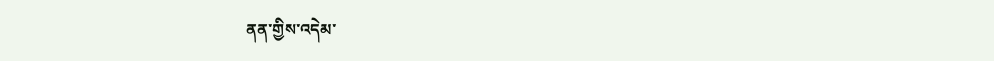ནན་གྱིས་འདེམ་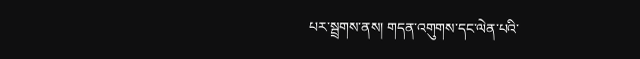པར་སྦྲགས་ནས། གདན་འགུགས་དང་ལེན་པའི་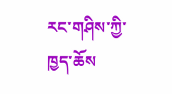རང་གཤིས་ཀྱི་ཁྱད་ཆོས